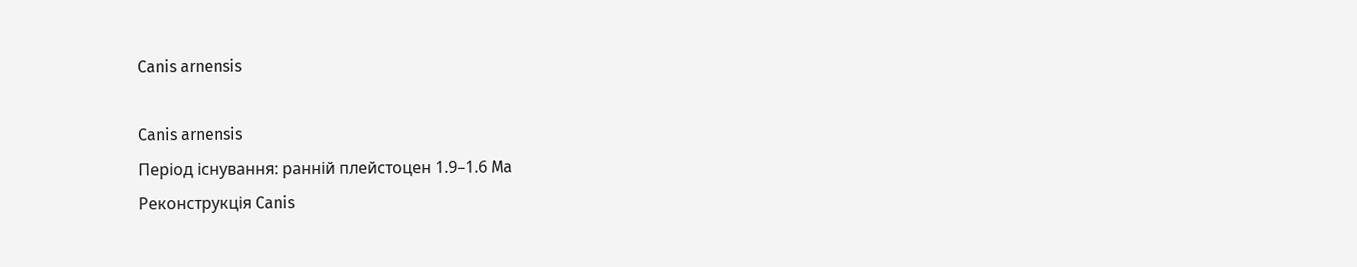Canis arnensis

Canis arnensis
Період існування: ранній плейстоцен 1.9–1.6 Ma
Реконструкція Canis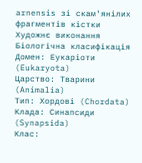arnensis зі скам'янілих фрагментів кістки
Художнє виконання
Біологічна класифікація
Домен: Еукаріоти (Eukaryota)
Царство: Тварини (Animalia)
Тип: Хордові (Chordata)
Клада: Синапсиди (Synapsida)
Клас: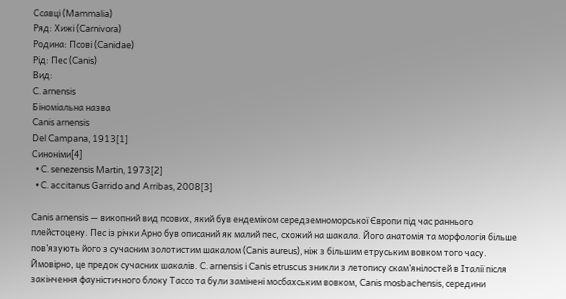Ссавці (Mammalia)
Ряд: Хижі (Carnivora)
Родина: Псові (Canidae)
Рід: Пес (Canis)
Вид:
C. arnensis
Біноміальна назва
Canis arnensis
Del Campana, 1913[1]
Синоніми[4]
  • C. senezensis Martin, 1973[2]
  • C. accitanus Garrido and Arribas, 2008[3]

Canis arnensis — викопний вид псових, який був ендеміком середземноморської Європи під час раннього плейстоцену. Пес із річки Арно був описаний як малий пес, схожий на шакала. Його анатомія та морфологія більше пов’язують його з сучасним золотистим шакалом (Canis aureus), ніж з більшим етруським вовком того часу. Ймовірно, це предок сучасних шакалів. C. arnensis і Canis etruscus зникли з летопису скам’янілостей в Італії після закінчення фауністичного блоку Тассо та були замінені мосбахським вовком, Canis mosbachensis, середини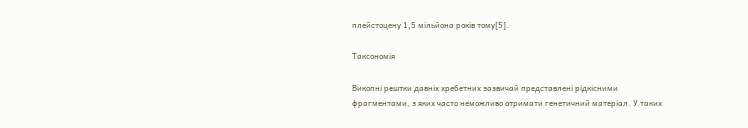плейстоцену 1,5 мільйона років тому[5].

Таксономія

Викопні рештки давніх хребетних зазвичай представлені рідкісними фрагментами, з яких часто неможливо отримати генетичний матеріал. У таких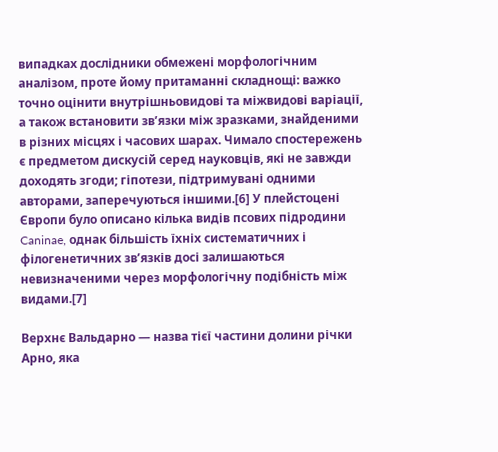випадках дослідники обмежені морфологічним аналізом, проте йому притаманні складнощі: важко точно оцінити внутрішньовидові та міжвидові варіації, а також встановити зв’язки між зразками, знайденими в різних місцях і часових шарах. Чимало спостережень є предметом дискусій серед науковців, які не завжди доходять згоди; гіпотези, підтримувані одними авторами, заперечуються іншими.[6] У плейстоцені Європи було описано кілька видів псових підродини Caninae, однак більшість їхніх систематичних і філогенетичних зв’язків досі залишаються невизначеними через морфологічну подібність між видами.[7]

Верхнє Вальдарно — назва тієї частини долини річки Арно, яка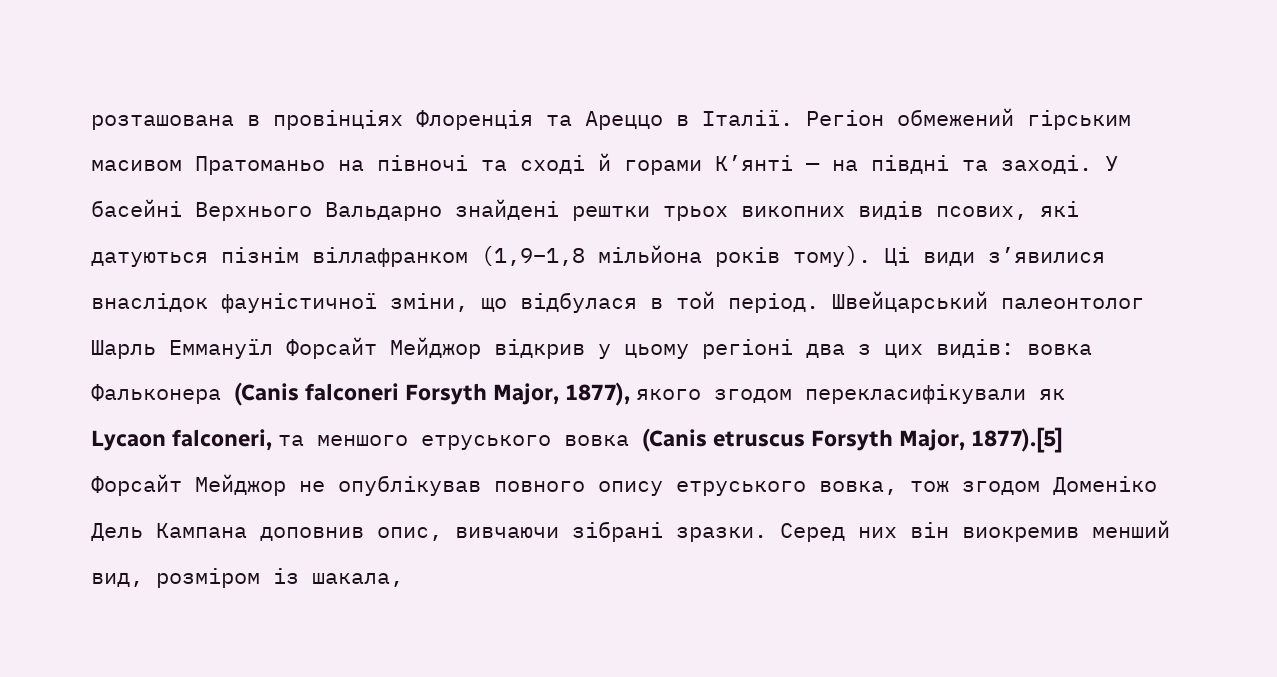розташована в провінціях Флоренція та Ареццо в Італії. Регіон обмежений гірським масивом Пратоманьо на півночі та сході й горами К’янті — на півдні та заході. У басейні Верхнього Вальдарно знайдені рештки трьох викопних видів псових, які датуються пізнім віллафранком (1,9–1,8 мільйона років тому). Ці види з’явилися внаслідок фауністичної зміни, що відбулася в той період. Швейцарський палеонтолог Шарль Еммануїл Форсайт Мейджор відкрив у цьому регіоні два з цих видів: вовка Фальконера (Canis falconeri Forsyth Major, 1877), якого згодом перекласифікували як Lycaon falconeri, та меншого етруського вовка (Canis etruscus Forsyth Major, 1877).[5] Форсайт Мейджор не опублікував повного опису етруського вовка, тож згодом Доменіко Дель Кампана доповнив опис, вивчаючи зібрані зразки. Серед них він виокремив менший вид, розміром із шакала,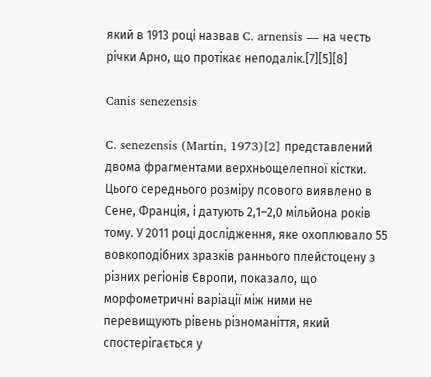який в 1913 році назвав C. arnensis — на честь річки Арно, що протікає неподалік.[7][5][8]

Canis senezensis

C. senezensis (Martin, 1973)[2] представлений двома фрагментами верхньощелепної кістки. Цього середнього розміру псового виявлено в Сене, Франція, і датують 2,1–2,0 мільйона років тому. У 2011 році дослідження, яке охоплювало 55 вовкоподібних зразків раннього плейстоцену з різних регіонів Європи, показало, що морфометричні варіації між ними не перевищують рівень різноманіття, який спостерігається у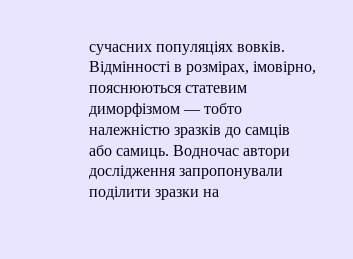сучасних популяціях вовків. Відмінності в розмірах, імовірно, пояснюються статевим диморфізмом — тобто належністю зразків до самців або самиць. Водночас автори дослідження запропонували поділити зразки на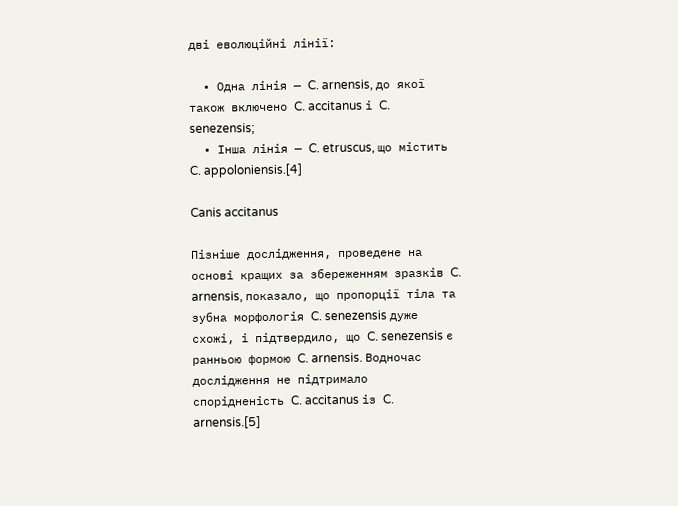дві еволюційні лінії:

  • Одна лінія — C. arnensis, до якої також включено C. accitanus і C. senezensis;
  • Інша лінія — C. etruscus, що містить C. appoloniensis.[4]

Canis accitanus

Пізніше дослідження, проведене на основі кращих за збереженням зразків C. arnensis, показало, що пропорції тіла та зубна морфологія C. senezensis дуже схожі, і підтвердило, що C. senezensis є ранньою формою C. arnensis. Водночас дослідження не підтримало спорідненість C. accitanus із C. arnensis.[5]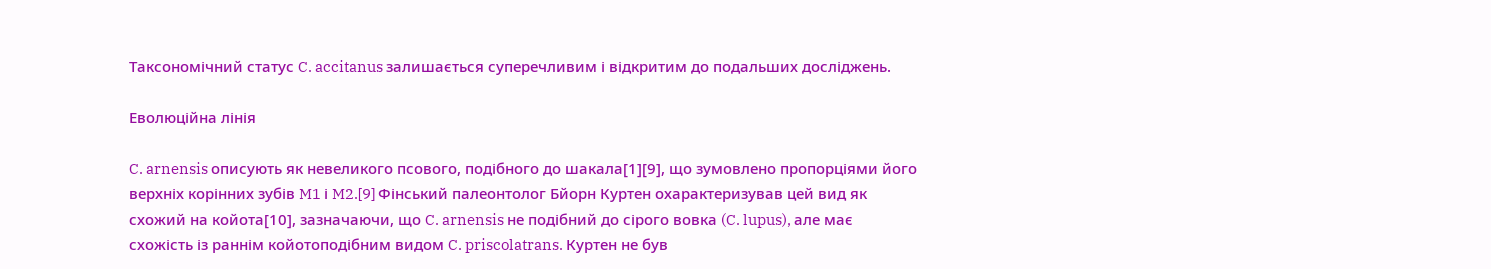Таксономічний статус C. accitanus залишається суперечливим і відкритим до подальших досліджень.

Еволюційна лінія

C. arnensis описують як невеликого псового, подібного до шакала[1][9], що зумовлено пропорціями його верхніх корінних зубів M1 і M2.[9] Фінський палеонтолог Бйорн Куртен охарактеризував цей вид як схожий на койота[10], зазначаючи, що C. arnensis не подібний до сірого вовка (C. lupus), але має схожість із раннім койотоподібним видом C. priscolatrans. Куртен не був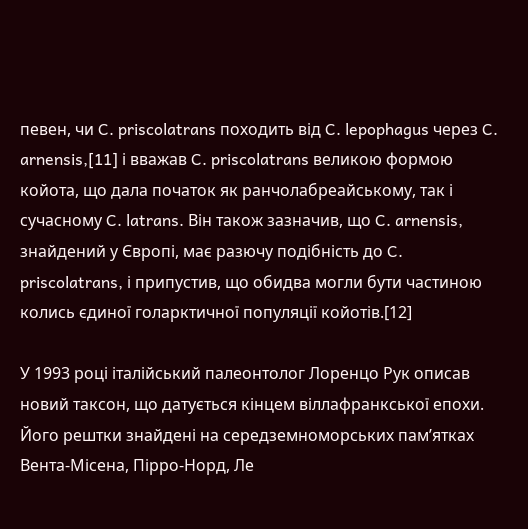певен, чи C. priscolatrans походить від C. lepophagus через C. arnensis,[11] і вважав C. priscolatrans великою формою койота, що дала початок як ранчолабреайському, так і сучасному C. latrans. Він також зазначив, що C. arnensis, знайдений у Європі, має разючу подібність до C. priscolatrans, і припустив, що обидва могли бути частиною колись єдиної голарктичної популяції койотів.[12]

У 1993 році італійський палеонтолог Лоренцо Рук описав новий таксон, що датується кінцем віллафранкської епохи. Його рештки знайдені на середземноморських пам’ятках Вента-Місена, Пірро-Норд, Ле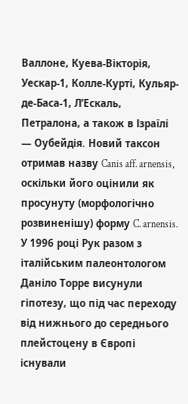Валлоне, Куева-Вікторія, Уескар-1, Колле-Курті, Кульяр-де-Баса-1, Л’Ескаль, Петралона, а також в Ізраїлі — Оубейдія. Новий таксон отримав назву Canis aff. arnensis, оскільки його оцінили як просунуту (морфологічно розвиненішу) форму C. arnensis. У 1996 році Рук разом з італійським палеонтологом Даніло Торре висунули гіпотезу, що під час переходу від нижнього до середнього плейстоцену в Європі існували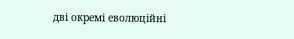дві окремі еволюційні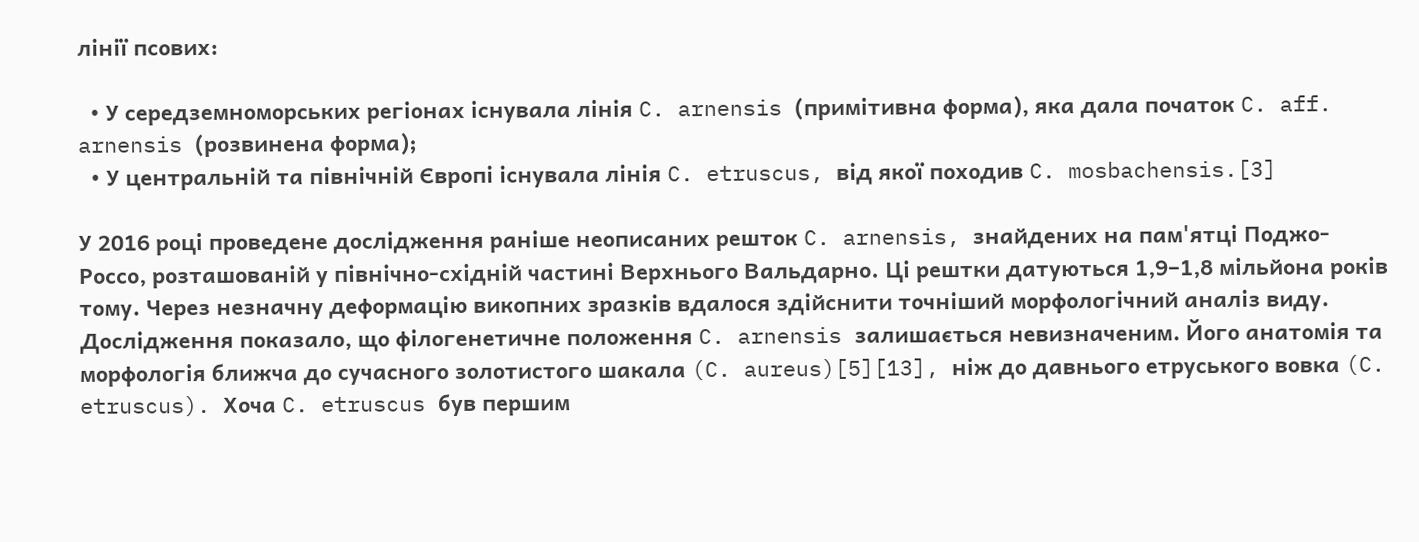лінії псових:

  • У середземноморських регіонах існувала лінія C. arnensis (примітивна форма), яка дала початок C. aff. arnensis (розвинена форма);
  • У центральній та північній Європі існувала лінія C. etruscus, від якої походив C. mosbachensis.[3]

У 2016 році проведене дослідження раніше неописаних решток C. arnensis, знайдених на пам'ятці Поджо-Россо, розташованій у північно-східній частині Верхнього Вальдарно. Ці рештки датуються 1,9–1,8 мільйона років тому. Через незначну деформацію викопних зразків вдалося здійснити точніший морфологічний аналіз виду. Дослідження показало, що філогенетичне положення C. arnensis залишається невизначеним. Його анатомія та морфологія ближча до сучасного золотистого шакала (C. aureus)[5][13], ніж до давнього етруського вовка (C. etruscus). Хоча C. etruscus був першим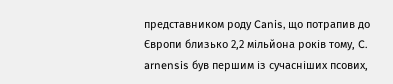представником роду Canis, що потрапив до Європи близько 2,2 мільйона років тому, C. arnensis був першим із сучасніших псових,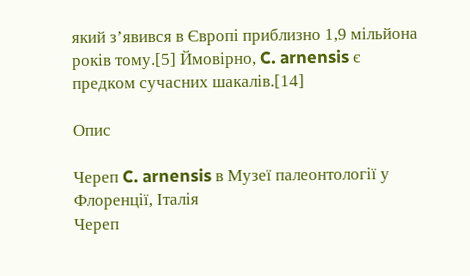який з’явився в Європі приблизно 1,9 мільйона років тому.[5] Ймовірно, C. arnensis є предком сучасних шакалів.[14]

Опис

Череп C. arnensis в Музеї палеонтології у Флоренції, Італія
Череп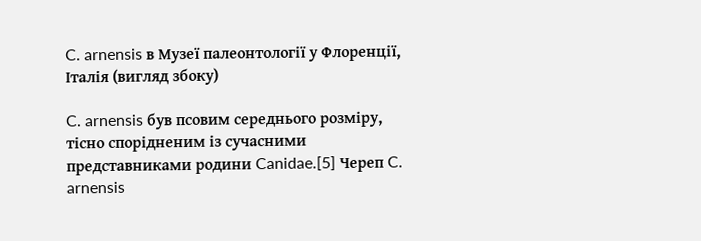C. arnensis в Музеї палеонтології у Флоренції, Італія (вигляд збоку)

C. arnensis був псовим середнього розміру, тісно спорідненим із сучасними представниками родини Canidae.[5] Череп C. arnensis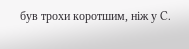був трохи коротшим, ніж у C.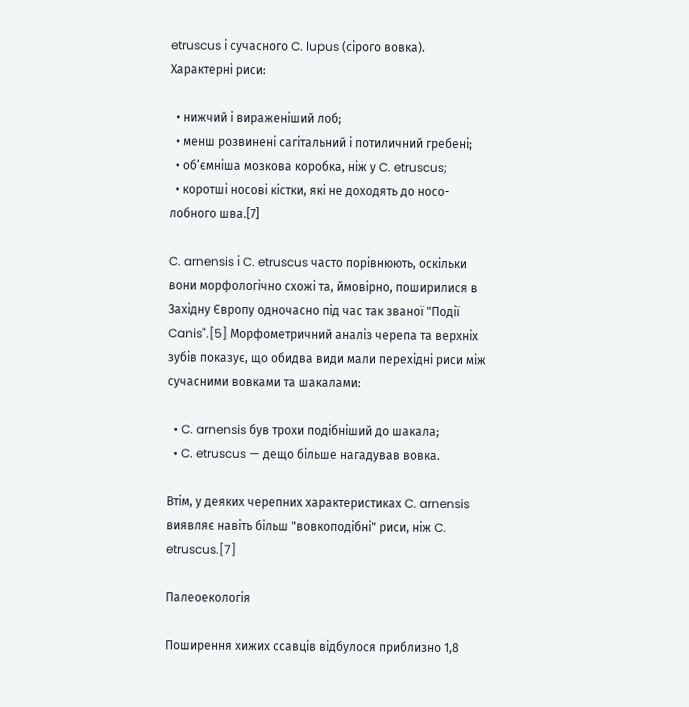etruscus і сучасного C. lupus (сірого вовка). Характерні риси:

  • нижчий і вираженіший лоб;
  • менш розвинені сагітальний і потиличний гребені;
  • об’ємніша мозкова коробка, ніж у C. etruscus;
  • коротші носові кістки, які не доходять до носо-лобного шва.[7]

C. arnensis і C. etruscus часто порівнюють, оскільки вони морфологічно схожі та, ймовірно, поширилися в Західну Європу одночасно під час так званої "Події Canis".[5] Морфометричний аналіз черепа та верхніх зубів показує, що обидва види мали перехідні риси між сучасними вовками та шакалами:

  • C. arnensis був трохи подібніший до шакала;
  • C. etruscus — дещо більше нагадував вовка.

Втім, у деяких черепних характеристиках C. arnensis виявляє навіть більш "вовкоподібні" риси, ніж C. etruscus.[7]

Палеоекологія

Поширення хижих ссавців відбулося приблизно 1,8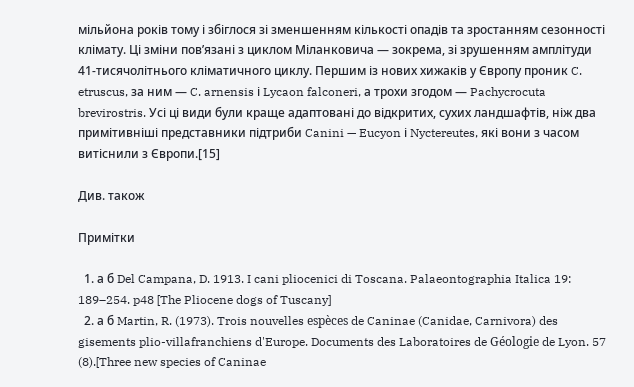мільйона років тому і збіглося зі зменшенням кількості опадів та зростанням сезонності клімату. Ці зміни пов’язані з циклом Міланковича — зокрема, зі зрушенням амплітуди 41-тисячолітнього кліматичного циклу. Першим із нових хижаків у Європу проник C. etruscus, за ним — C. arnensis і Lycaon falconeri, а трохи згодом — Pachycrocuta brevirostris. Усі ці види були краще адаптовані до відкритих, сухих ландшафтів, ніж два примітивніші представники підтриби Canini — Eucyon і Nyctereutes, які вони з часом витіснили з Європи.[15]

Див. також

Примітки

  1. а б Del Campana, D. 1913. I cani pliocenici di Toscana. Palaeontographia Italica 19: 189–254. p48 [The Pliocene dogs of Tuscany]
  2. а б Martin, R. (1973). Trois nouvelles espèces de Caninae (Canidae, Carnivora) des gisements plio-villafranchiens d'Europe. Documents des Laboratoires de Géologie de Lyon. 57 (8).[Three new species of Caninae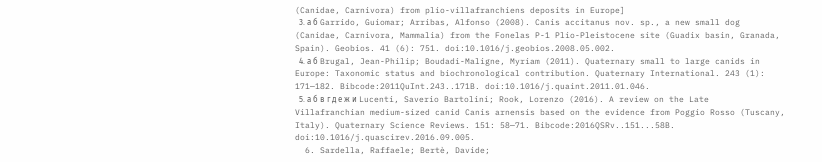(Canidae, Carnivora) from plio-villafranchiens deposits in Europe]
  3. а б Garrido, Guiomar; Arribas, Alfonso (2008). Canis accitanus nov. sp., a new small dog (Canidae, Carnivora, Mammalia) from the Fonelas P-1 Plio-Pleistocene site (Guadix basin, Granada, Spain). Geobios. 41 (6): 751. doi:10.1016/j.geobios.2008.05.002.
  4. а б Brugal, Jean-Philip; Boudadi-Maligne, Myriam (2011). Quaternary small to large canids in Europe: Taxonomic status and biochronological contribution. Quaternary International. 243 (1): 171—182. Bibcode:2011QuInt.243..171B. doi:10.1016/j.quaint.2011.01.046.
  5. а б в г д е ж и Lucenti, Saverio Bartolini; Rook, Lorenzo (2016). A review on the Late Villafranchian medium-sized canid Canis arnensis based on the evidence from Poggio Rosso (Tuscany, Italy). Quaternary Science Reviews. 151: 58—71. Bibcode:2016QSRv..151...58B. doi:10.1016/j.quascirev.2016.09.005.
  6. Sardella, Raffaele; Bertè, Davide;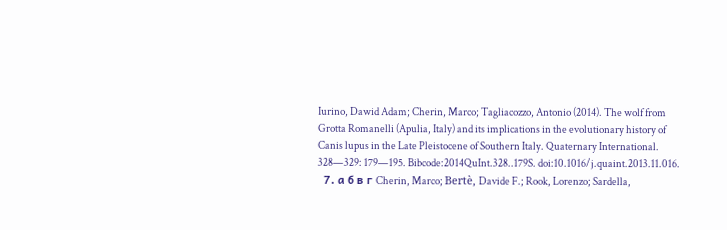Iurino, Dawid Adam; Cherin, Marco; Tagliacozzo, Antonio (2014). The wolf from Grotta Romanelli (Apulia, Italy) and its implications in the evolutionary history of Canis lupus in the Late Pleistocene of Southern Italy. Quaternary International. 328—329: 179—195. Bibcode:2014QuInt.328..179S. doi:10.1016/j.quaint.2013.11.016.
  7. а б в г Cherin, Marco; Bertè, Davide F.; Rook, Lorenzo; Sardella,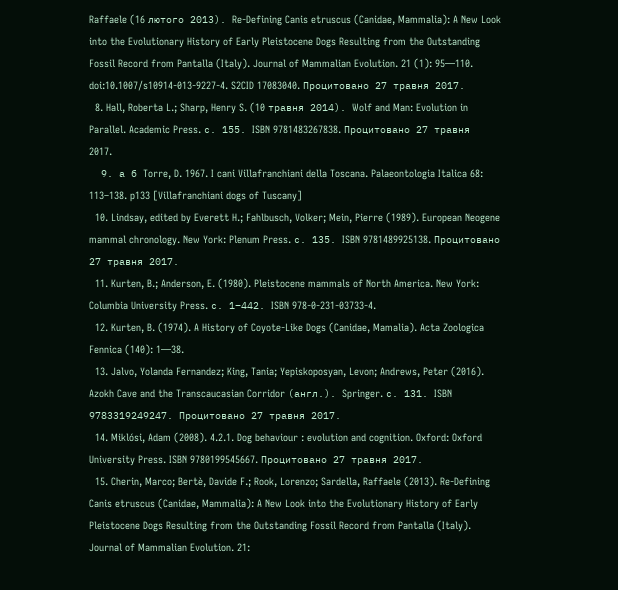Raffaele (16 лютого 2013). Re-Defining Canis etruscus (Canidae, Mammalia): A New Look into the Evolutionary History of Early Pleistocene Dogs Resulting from the Outstanding Fossil Record from Pantalla (Italy). Journal of Mammalian Evolution. 21 (1): 95—110. doi:10.1007/s10914-013-9227-4. S2CID 17083040. Процитовано 27 травня 2017.
  8. Hall, Roberta L.; Sharp, Henry S. (10 травня 2014). Wolf and Man: Evolution in Parallel. Academic Press. с. 155. ISBN 9781483267838. Процитовано 27 травня 2017.
  9. а б Torre, D. 1967. I cani Villafranchiani della Toscana. Palaeontologia Italica 68: 113–138. p133 [Villafranchiani dogs of Tuscany]
  10. Lindsay, edited by Everett H.; Fahlbusch, Volker; Mein, Pierre (1989). European Neogene mammal chronology. New York: Plenum Press. с. 135. ISBN 9781489925138. Процитовано 27 травня 2017.
  11. Kurten, B.; Anderson, E. (1980). Pleistocene mammals of North America. New York: Columbia University Press. с. 1–442. ISBN 978-0-231-03733-4.
  12. Kurten, B. (1974). A History of Coyote-Like Dogs (Canidae, Mamalia). Acta Zoologica Fennica (140): 1—38.
  13. Jalvo, Yolanda Fernandez; King, Tania; Yepiskoposyan, Levon; Andrews, Peter (2016). Azokh Cave and the Transcaucasian Corridor (англ.). Springer. с. 131. ISBN 9783319249247. Процитовано 27 травня 2017.
  14. Miklósi, Adam (2008). 4.2.1. Dog behaviour : evolution and cognition. Oxford: Oxford University Press. ISBN 9780199545667. Процитовано 27 травня 2017.
  15. Cherin, Marco; Bertè, Davide F.; Rook, Lorenzo; Sardella, Raffaele (2013). Re-Defining Canis etruscus (Canidae, Mammalia): A New Look into the Evolutionary History of Early Pleistocene Dogs Resulting from the Outstanding Fossil Record from Pantalla (Italy). Journal of Mammalian Evolution. 21: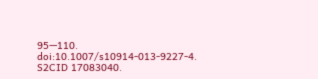95—110. doi:10.1007/s10914-013-9227-4. S2CID 17083040.